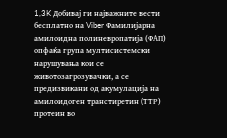1,3K Добивај ги најважните вести бесплатно на Viber Фамилијарна амилоидна полиневропатија (ФАП) опфаќа група мултисистемски нарушувања кои се животозагрозувачки, а се предизвикани од акумулација на амилоидоген транстиретин (TTР) протеин во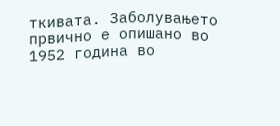ткивата. Заболувањето првично е опишано во 1952 година во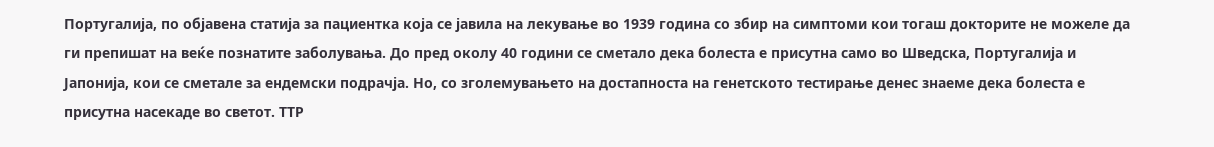Португалија, по објавена статија за пациентка која се јавила на лекување во 1939 година со збир на симптоми кои тогаш докторите не можеле да ги препишат на веќе познатите заболувања. До пред околу 40 години се сметало дека болеста е присутна само во Шведска, Португалија и Јапонија, кои се сметале за ендемски подрачја. Но, со зголемувањето на достапноста на генетското тестирање денес знаеме дека болеста е присутна насекаде во светот. ТТР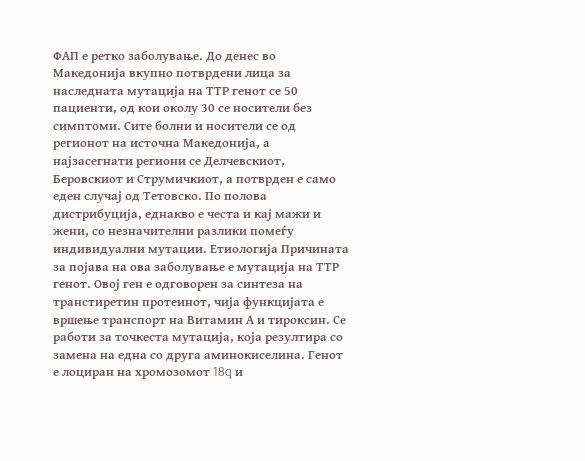ФАП е ретко заболување. До денес во Македонија вкупно потврдени лица за наследната мутација на ТТР генот се 50 пациенти, од кои околу 30 се носители без симптоми. Сите болни и носители се од регионот на источна Македонија, а најзасегнати региони се Делчевскиот, Беровскиот и Струмичкиот, а потврден е само еден случај од Тетовско. По полова дистрибуција, еднакво е честа и кај мажи и жени, со незначителни разлики помеѓу индивидуални мутации. Етиологија Причината за појава на ова заболување е мутација на ТТР генот. Овој ген е одговорен за синтеза на транстиретин протеинот, чија функцијата е вршење транспорт на Витамин А и тироксин. Се работи за точкеста мутација, која резултира со замена на една со друга аминокиселина. Генот е лоциран на хромозомот 18q и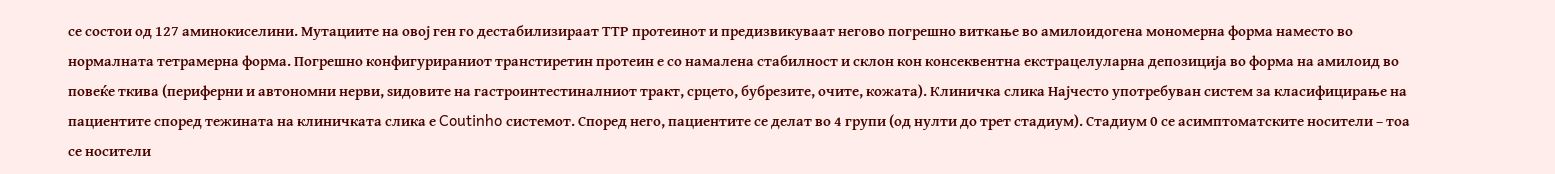се состои од 127 аминокиселини. Мутациите на овој ген го дестабилизираат TTР протеинот и предизвикуваат негово погрешно виткање во амилоидогена мономерна форма наместо во нормалната тетрамерна форма. Погрешно конфигурираниот транстиретин протеин е со намалена стабилност и склон кон консеквентна екстрацелуларна депозиција во форма на амилоид во повеќе ткива (периферни и автономни нерви, ѕидовите на гастроинтестиналниот тракт, срцето, бубрезите, очите, кожата). Клиничка слика Најчесто употребуван систем за класифицирање на пациентите според тежината на клиничката слика е Coutinho системот. Според него, пациентите се делат во 4 групи (од нулти до трет стадиум). Стадиум 0 се асимптоматските носители – тоа се носители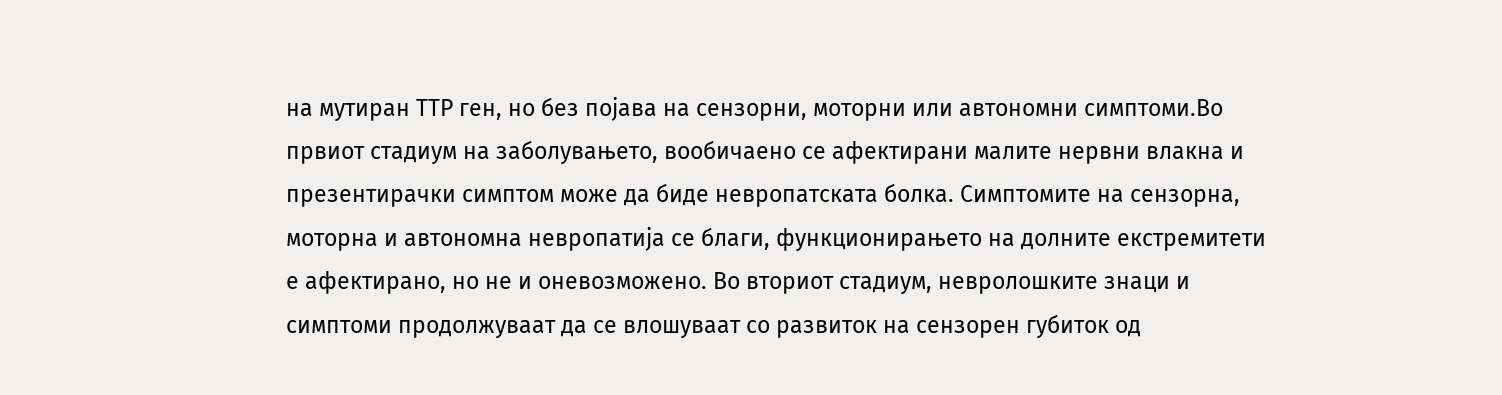на мутиран ТТР ген, но без појава на сензорни, моторни или автономни симптоми.Во првиот стадиум на заболувањето, вообичаено се афектирани малите нервни влакна и презентирачки симптом може да биде невропатската болка. Симптомите на сензорна, моторна и автономна невропатија се благи, функционирањето на долните екстремитети е афектирано, но не и оневозможено. Во вториот стадиум, невролошките знаци и симптоми продолжуваат да се влошуваат со развиток на сензорен губиток од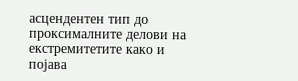асцендентен тип до проксималните делови на екстремитетите како и појава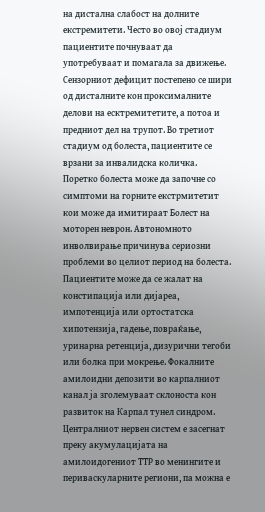на дистална слабост на долните екстремитети. Често во овој стадиум пациентите почнуваат да употребуваат и помагала за движење. Сензорниот дефицит постепено се шири од дисталните кон проксималните делови на есктремитетите, а потоа и предниот дел на трупот. Во третиот стадиум од болеста, пациентите се врзани за инвалидска количка. Поретко болеста може да започне со симптоми на горните екстрмитетит кои може да имитираат Болест на моторен неврон. Автономното инволвирање причинува сериозни проблеми во целиот период на болеста. Пациентите може да се жалат на констипација или дијареа, импотенција или ортостатска хипотензија, гадење, повраќање, уринарна ретенција, дизурични тегоби или болка при мокрење. Фокалните амилоидни депозити во карпалниот канал ја зголемуваат склоноста кон развиток на Карпал тунел синдром. Централниот нервен систем е засегнат преку акумулацијата на амилоидогениот ТТР во менингите и периваскуларните региони, па можна е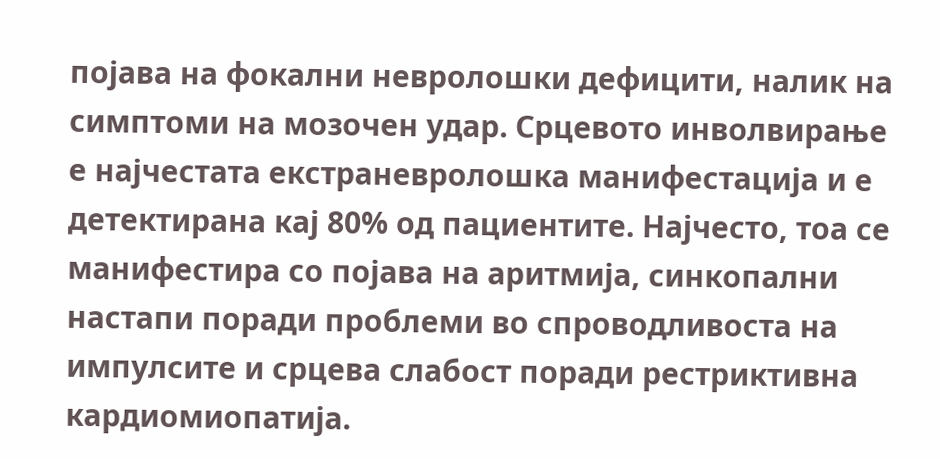појава на фокални невролошки дефицити, налик на симптоми на мозочен удар. Срцевото инволвирање е најчестата екстраневролошка манифестација и е детектирана кај 80% од пациентите. Најчесто, тоа се манифестира со појава на аритмија, синкопални настапи поради проблеми во спроводливоста на импулсите и срцева слабост поради рестриктивна кардиомиопатија.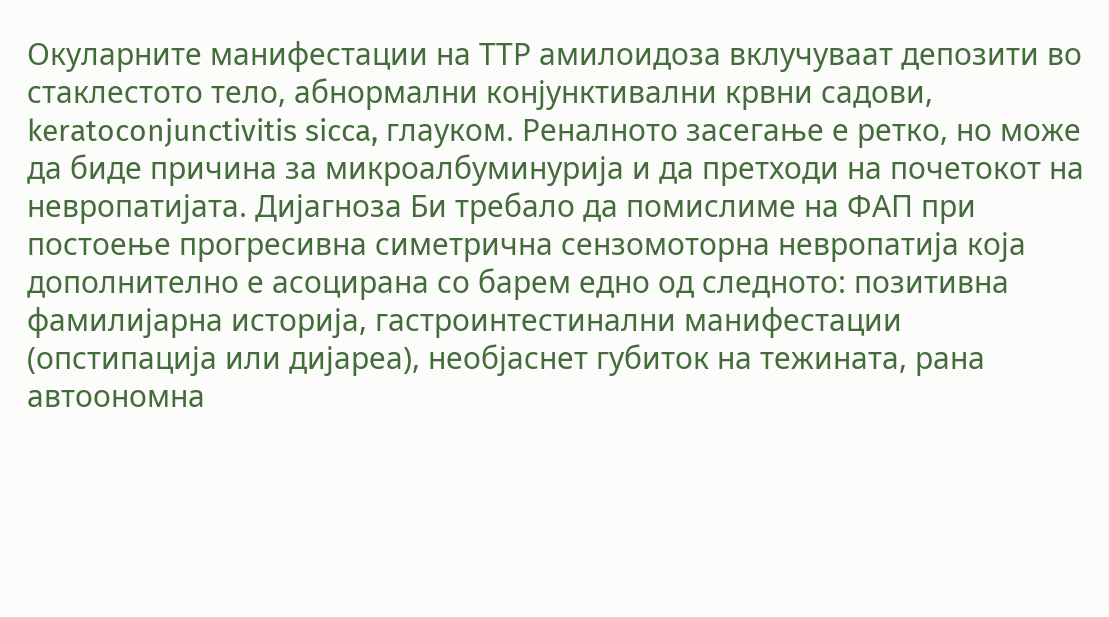Окуларните манифестации на ТТР амилоидоза вклучуваат депозити во стаклестото тело, абнормални конјунктивални крвни садови, keratoconjunctivitis sicca, глауком. Реналното засегање е ретко, но може да биде причина за микроалбуминурија и да претходи на почетокот на невропатијата. Дијагноза Би требало да помислиме на ФАП при постоење прогресивна симетрична сензомоторна невропатија која дополнително е асоцирана со барем едно од следното: позитивна фамилијарна историја, гастроинтестинални манифестации (опстипација или дијареа), необјаснет губиток на тежината, рана автоономна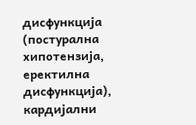дисфункција (постурална хипотензија, еректилна дисфункција), кардијални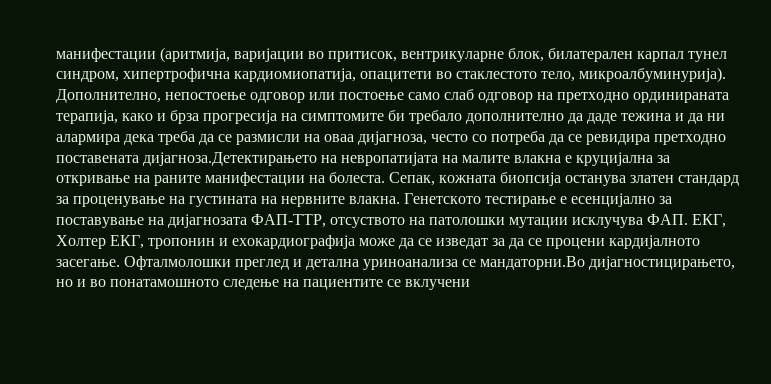манифестации (аритмија, варијации во притисок, вентрикуларне блок, билатерален карпал тунел синдром, хипертрофична кардиомиопатија, опацитети во стаклестото тело, микроалбуминурија). Дополнително, непостоење одговор или постоење само слаб одговор на претходно ординираната терапија, како и брза прогресија на симптомите би требало дополнително да даде тежина и да ни алармира дека треба да се размисли на оваа дијагноза, често со потреба да се ревидира претходно поставената дијагноза.Детектирањето на невропатијата на малите влакна е круцијална за откривање на раните манифестации на болеста. Сепак, кожната биопсија останува златен стандард за проценување на густината на нервните влакна. Генетското тестирање е есенцијално за поставување на дијагнозата ФАП-ТТР, отсуството на патолошки мутации исклучува ФАП. ЕКГ, Холтер ЕКГ, тропонин и ехокардиографија може да се изведат за да се процени кардијалното засегање. Офталмолошки преглед и детална уриноанализа се мандаторни.Во дијагностицирањето, но и во понатамошното следење на пациентите се вклучени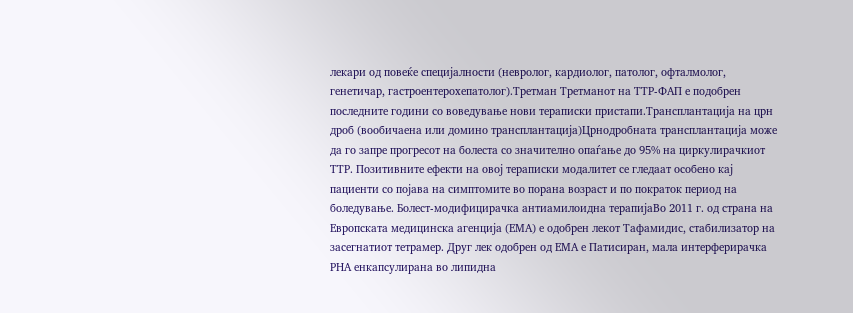лекари од повеќе специјалности (невролог, кардиолог, патолог, офталмолог, генетичар, гастроентерохепатолог).Третман Третманот на ТТР-ФАП е подобрен последните години со воведување нови тераписки пристапи.Трансплантација на црн дроб (вообичаена или домино трансплантација)Црнодробната трансплантација може да го запре прогресот на болеста со значително опаѓање до 95% на циркулирачкиот ТТР. Позитивните ефекти на овој тераписки модалитет се гледаат особено кај пациенти со појава на симптомите во порана возраст и по пократок период на боледување. Болест-модифицирачка антиамилоидна терапијаВо 2011 г. од страна на Европската медицинска агенција (ЕМА) е одобрен лекот Тафамидис, стабилизатор на засегнатиот тетрамер. Друг лек одобрен од ЕМА е Патисиран, мала интерферирачка РНА енкапсулирана во липидна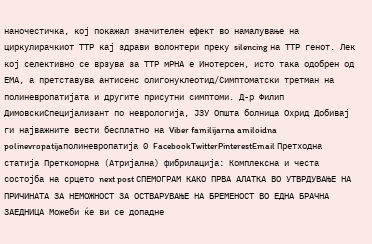наночестичка, кој покажал значителен ефект во намалување на циркулирачкиот ТТР кај здрави волонтери преку silencing на ТТР генот. Лек кој селективно се врзува за ТТР мРНА е Инотерсен, исто така одобрен од ЕМА, а претставува антисенс олигонуклеотид/Симптоматски третман на полиневропатијата и другите присутни симптоми. Д-р Филип ДимовскиСпецијализант по неврологија, ЈЗУ Општа болница Охрид Добивај ги најважните вести бесплатно на Viber familijarna amiloidna polinevropatijaполиневропатија 0 FacebookTwitterPinterestEmail Претходна статија Преткоморна (Атријална) фибрилација: Комплексна и честа состојба на срцето next post СПЕМОГРАМ КАКО ПРВА АЛАТКА ВО УТВРДУВАЊЕ НА ПРИЧИНАТА ЗА НЕМОЖНОСТ ЗА ОСТВАРУВАЊЕ НА БРЕМЕНОСТ ВО ЕДНА БРАЧНА ЗАЕДНИЦА Можеби ќе ви се допадне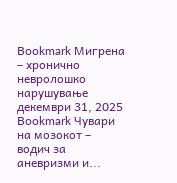Bookmark Мигрена – хронично невролошко нарушување декември 31, 2025 Bookmark Чувари на мозокот – водич за аневризми и...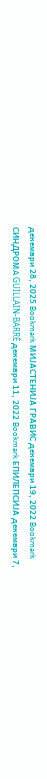декември 28, 2025 Bookmark МИЈАСТЕНИЈА ГРАВИС декември 19, 2022 Bookmark СИНДРОМA GUILLAIN-BARRÉ декември 11, 2022 Bookmark ЕПИЛЕПСИЈА декември 7,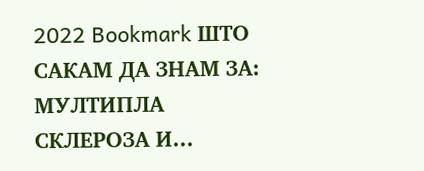2022 Bookmark ШТО САКАМ ДА ЗНАМ ЗА: МУЛТИПЛА СКЛЕРОЗА И...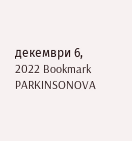декември 6, 2022 Bookmark PARKINSONOVA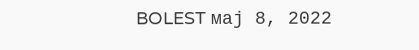BOLEST мај 8, 2022